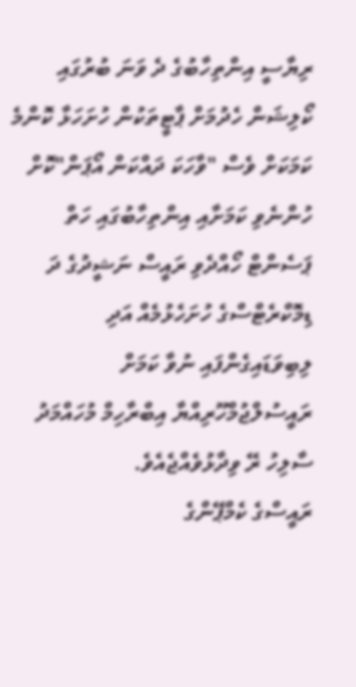ރިޔާސީ އިންތިހާބުގެ ދެ ވަނަ ބުރުގައި ކޯލިޝަން ހެދުމަށް ޕާޓީތަކުން ހުށަހަޅާ ކޮންމެ ކަމަކަށް ވެސް "ވާހަކަ ދައްކަން އޯޕަން"ކޮށް ހުންނެވި ކަމަށާއި އިންތިހާބުގައި ހަތް ޕަސެންޓް ހޯއްދެވި ރައީސް ނަޝީދުގެ ދަ ޑިމޮކްރެޓްސްގެ ހުށަހެޅުމެއް އަދި ލިބިވަޑައިގެންފައި ނުވާ ކަމަށް ރައީސުލްޖުމްހޫރިއްޔާ އިބްރާހިމް މުހައްމަދު ސާލިހު ރޭ ވިދާޅުވެއްޖެއެވެ.
ރައީސްގެ ކެމްޕޭންގެ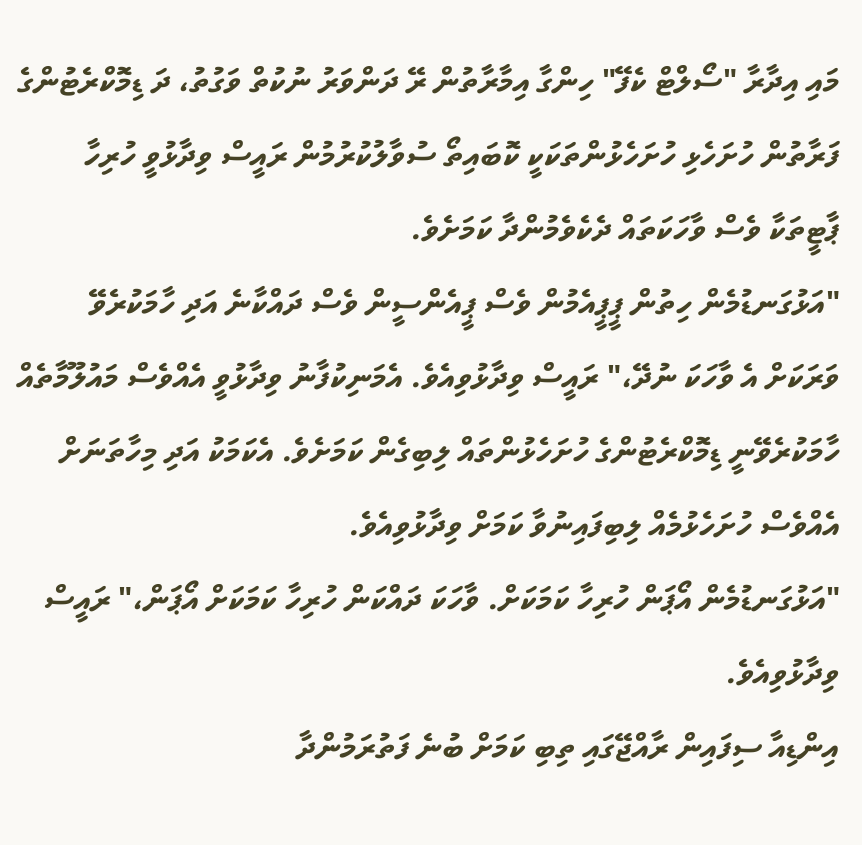މައި އިދާރާ "ސޯލްޓް ކެފޭ" ހިންގާ އިމާރާތުން ރޭ ދަންވަރު ނުކުތް ވަގުތު، ދަ ޑިމޮކްރެޓުންގެ ފަރާތުން ހުށަހެޅި ހުށަހެޅުންތަކަކީ ކޮބައިތޯ ސުވާލުކުރުމުން ރައީސް ވިދާޅުވީ ހުރިހާ ޕާޓީތަކާ ވެސް ވާހަކަތައް ދެކެވެމުންދާ ކަމަށެވެ.
"އަޅުގަނޑުމެން ހިތުން ޕީޕީއެމުން ވެސް ޕީއެންސީން ވެސް ދައްކާނެ އަދި ހާމަކުރެވޭ ވަރަކަށް އެ ވާހަކަ ނުދޭ،" ރައީސް ވިދާޅުވިއެވެ. އެމަނިކުފާނު ވިދާޅުވީ އެއްވެސް މައުލޫމާތެއް ހާމަކުރެވޭނީ ޑިމޮކްރެޓުންގެ ހުށަހެޅުންތައް ލިބިގެން ކަމަށެވެ. އެކަމަކު އަދި މިހާތަނަށް އެއްވެސް ހުށަހެޅުމެއް ލިބިފައިނުވާ ކަމަށް ވިދާޅުވިއެވެ.
"އަޅުގަނޑުމެން އޯޕަން ހުރިހާ ކަމަކަށް. ވާހަކަ ދައްކަން ހުރިހާ ކަމަކަށް އޯޕަން،" ރައީސް ވިދާޅުވިއެވެ.
އިންޑިއާ ސިފައިން ރާއްޖޭގައި ތިބި ކަމަށް ބުނެ ފަތުރަމުންދާ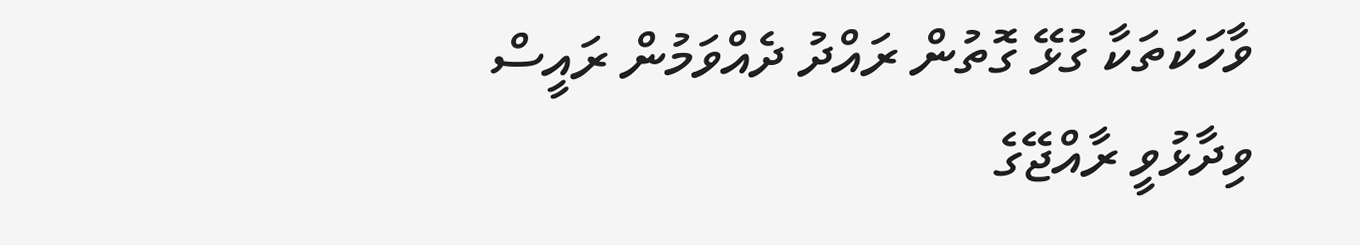ވާހަކަތަކާ ގުޅޭ ގޮތުން ރައްދު ދެއްވަމުން ރައީސް ވިދާޅުވީ ރާއްޖޭގެ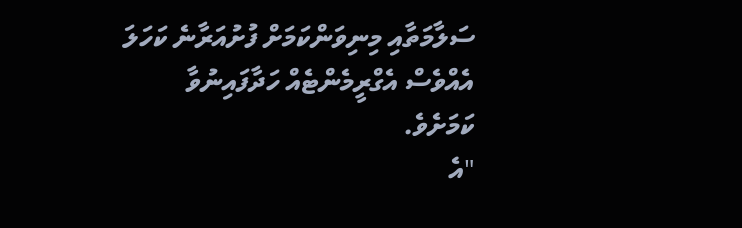ސަލާމަތާއި މިނިވަންކަމަށް ފުށުއަރާނެ ކަހަލަ އެއްވެސް އެގްރީމެންޓެއް ހަދާފައިނުވާ ކަމަށެވެ.
"އެ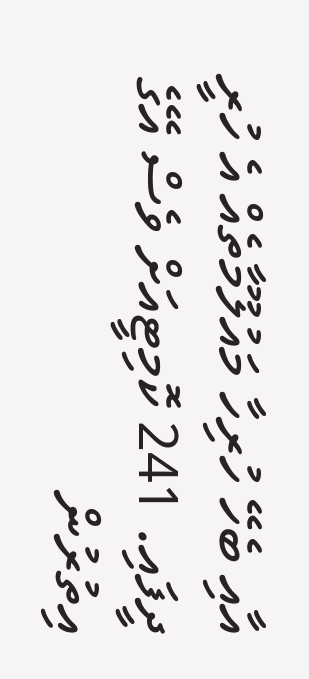އާއި ބެހޭ ހުރިހާ މައުލޫމާތެއް އެ ހުރީ ދީފައި. 241 ކޮމިޓީއަށް ވެސް އޭގެ އިތުރުން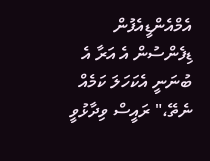އެމްއެންޑީއެފުން ޑިފެންސުން އެ އަރާ އެ ބުނަނީ އެކަހަލަ ކަމެއް ނެތޭ،" ރައީސް ވިދާޅުވީ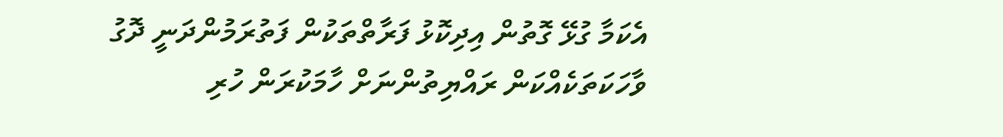އެކަމާ ގުޅޭ ގޮތުން އިދިކޮޅު ފަރާތްތަކުން ފަތުރަމުންދަނީ ދޮގު ވާހަކަތަކެއްކަން ރައްޔިތުންނަށް ހާމަކުރަން ހުރި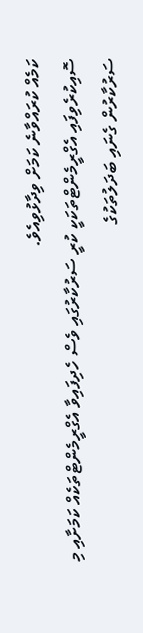ކަމެއް ކުރައްވާނެ ކަމަށް ވިދާޅުވިއެވެ.
ސޮއިކުރެވިފައި އެގްރީމެންޓްތަކަކީ ކުރީ ސަރުކާރުގައި ވެސް ހެދިފައިވާ އެގްރީމެންޓްތަކެއް ކަމަށާއި މި ސަރުކާރުން ގެނައި ބަދަލުތަކުގެ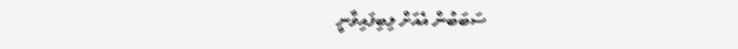ސަބަބުން އެއަށް ލިބިފައިވާނީ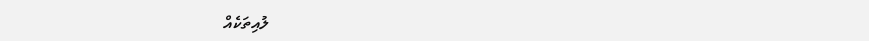ލުއިތަކެއް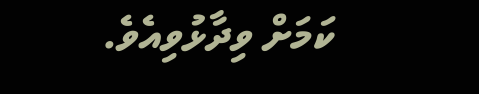ކަމަށް ވިދާޅުވިއެވެ.